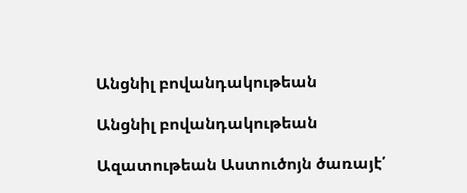Անցնիլ բովանդակութեան

Անցնիլ բովանդակութեան

Ազատութեան Աստուծոյն ծառայէ՛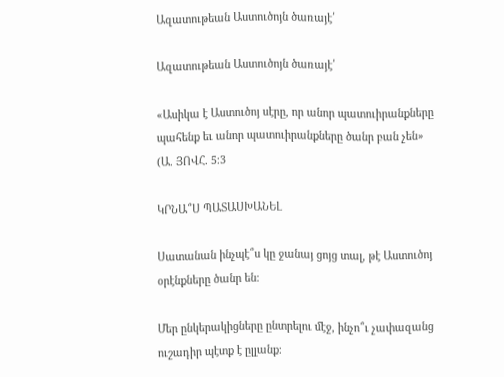Ազատութեան Աստուծոյն ծառայէ՛

Ազատութեան Աստուծոյն ծառայէ՛

«Ասիկա է Աստուծոյ սէրը, որ անոր պատուիրանքները պահենք եւ անոր պատուիրանքները ծանր բան չեն» (Ա. ՅՈՎՀ. 5։3

ԿՐՆԱ՞Ս ՊԱՏԱՍԽԱՆԵԼ

Սատանան ինչպէ՞ս կը ջանայ ցոյց տալ, թէ Աստուծոյ օրէնքները ծանր են։

Մեր ընկերակիցները ընտրելու մէջ, ինչո՞ւ չափազանց ուշադիր պէտք է ըլլանք։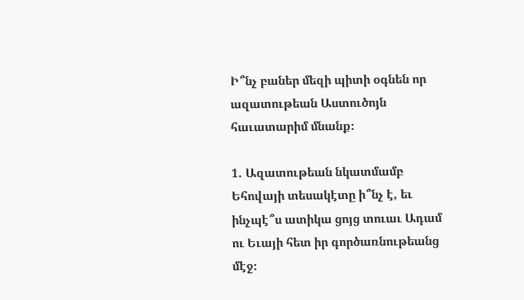Ի՞նչ բաներ մեզի պիտի օգնեն որ ազատութեան Աստուծոյն հաւատարիմ մնանք։

1. Ազատութեան նկատմամբ Եհովայի տեսակէտը ի՞նչ է, եւ ինչպէ՞ս ատիկա ցոյց տուաւ Ադամ ու Եւայի հետ իր գործառնութեանց մէջ։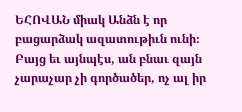ԵՀՈՎԱՆ միակ Անձն է որ բացարձակ ազատութիւն ունի։ Բայց եւ այնպէս, ան բնաւ զայն չարաչար չի գործածեր, ոչ ալ իր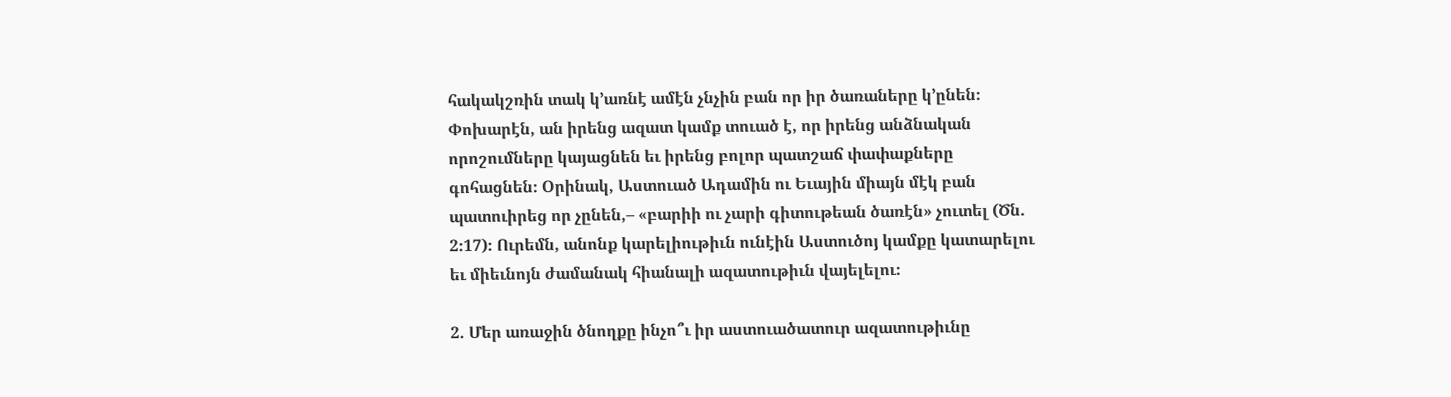հակակշռին տակ կ’առնէ ամէն չնչին բան որ իր ծառաները կ’ընեն։ Փոխարէն, ան իրենց ազատ կամք տուած է, որ իրենց անձնական որոշումները կայացնեն եւ իրենց բոլոր պատշաճ փափաքները գոհացնեն։ Օրինակ, Աստուած Ադամին ու Եւային միայն մէկ բան պատուիրեց որ չընեն,– «բարիի ու չարի գիտութեան ծառէն» չուտել (Ծն. 2։17)։ Ուրեմն, անոնք կարելիութիւն ունէին Աստուծոյ կամքը կատարելու եւ միեւնոյն ժամանակ հիանալի ազատութիւն վայելելու։

2. Մեր առաջին ծնողքը ինչո՞ւ իր աստուածատուր ազատութիւնը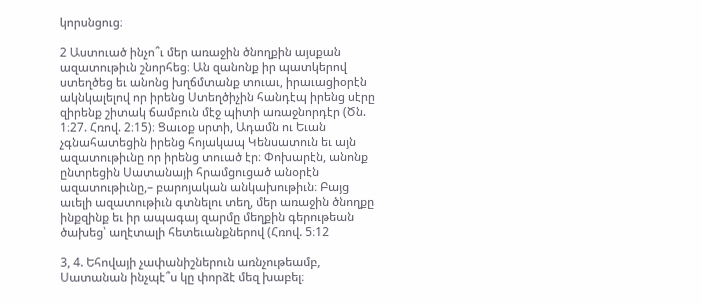կորսնցուց։

2 Աստուած ինչո՞ւ մեր առաջին ծնողքին այսքան ազատութիւն շնորհեց։ Ան զանոնք իր պատկերով ստեղծեց եւ անոնց խղճմտանք տուաւ, իրաւացիօրէն ակնկալելով որ իրենց Ստեղծիչին հանդէպ իրենց սէրը զիրենք շիտակ ճամբուն մէջ պիտի առաջնորդէր (Ծն. 1։27. Հռով. 2։15)։ Ցաւօք սրտի, Ադամն ու Եւան չգնահատեցին իրենց հոյակապ Կենսատուն եւ այն ազատութիւնը որ իրենց տուած էր։ Փոխարէն, անոնք ընտրեցին Սատանայի հրամցուցած անօրէն ազատութիւնը,– բարոյական անկախութիւն։ Բայց աւելի ազատութիւն գտնելու տեղ, մեր առաջին ծնողքը ինքզինք եւ իր ապագայ զարմը մեղքին գերութեան ծախեց՝ աղէտալի հետեւանքներով (Հռով. 5։12

3, 4. Եհովայի չափանիշներուն առնչութեամբ, Սատանան ինչպէ՞ս կը փորձէ մեզ խաբել։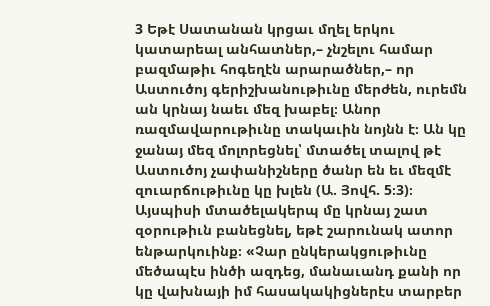3 Եթէ Սատանան կրցաւ մղել երկու կատարեալ անհատներ,– չնշելու համար բազմաթիւ հոգեղէն արարածներ,– որ Աստուծոյ գերիշխանութիւնը մերժեն, ուրեմն ան կրնայ նաեւ մեզ խաբել։ Անոր ռազմավարութիւնը տակաւին նոյնն է։ Ան կը ջանայ մեզ մոլորեցնել՝ մտածել տալով թէ Աստուծոյ չափանիշները ծանր են եւ մեզմէ զուարճութիւնը կը խլեն (Ա. Յովհ. 5։3)։ Այսպիսի մտածելակերպ մը կրնայ շատ զօրութիւն բանեցնել, եթէ շարունակ ատոր ենթարկուինք։ «Չար ընկերակցութիւնը մեծապէս ինծի ազդեց, մանաւանդ քանի որ կը վախնայի իմ հասակակիցներէս տարբեր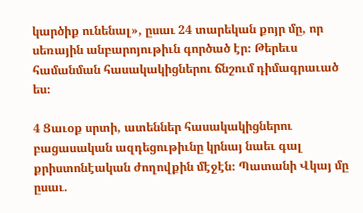կարծիք ունենալ», ըսաւ 24 տարեկան քոյր մը, որ սեռային անբարոյութիւն գործած էր։ Թերեւս համանման հասակակիցներու ճնշում դիմագրաւած ես։

4 Ցաւօք սրտի, ատեններ հասակակիցներու բացասական ազդեցութիւնը կրնայ նաեւ գալ քրիստոնէական ժողովքին մէջէն։ Պատանի Վկայ մը ըսաւ.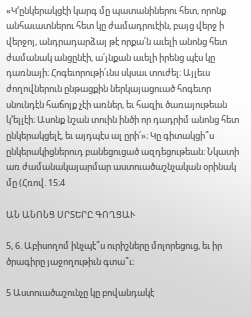«Կ’ընկերակցէի կարգ մը պատանիներու հետ, որոնք անհաւատներու հետ կը ժամադրուէին, բայց վերջ ի վերջոյ, անդրադարձայ թէ որքա՛ն աւելի անոնց հետ ժամանակ անցընէի, ա՛յնքան աւելի իրենց պէս կը դառնայի։ Հոգեւորութի՛ւնս սկսաւ տուժել։ Այլեւս ժողովներուն ընթացքին ներկայացուած հոգեւոր սնունդէն հաճոյք չէի առներ, եւ հազիւ ծառայութեան կ’ելլէի։ Ասոնք նշան տուին ինծի որ դադրիմ անոնց հետ ընկերակցելէ, եւ այդպէս ալ ըրի՛»։ Կը գիտակցի՞ս ընկերակիցներուդ բանեցուցած ազդեցութեան։ Նկատի առ ժամանակայարմար աստուածաշնչական օրինակ մը (Հռով. 15։4

ԱՆ ԱՆՈՆՑ ՍՐՏԵՐԸ ԳՈՂՑԱՒ

5, 6. Աբիսողոմ ինչպէ՞ս ուրիշները մոլորեցուց, եւ իր ծրագիրը յաջողութիւն գտա՞ւ։

5 Աստուածաշունչը կը բովանդակէ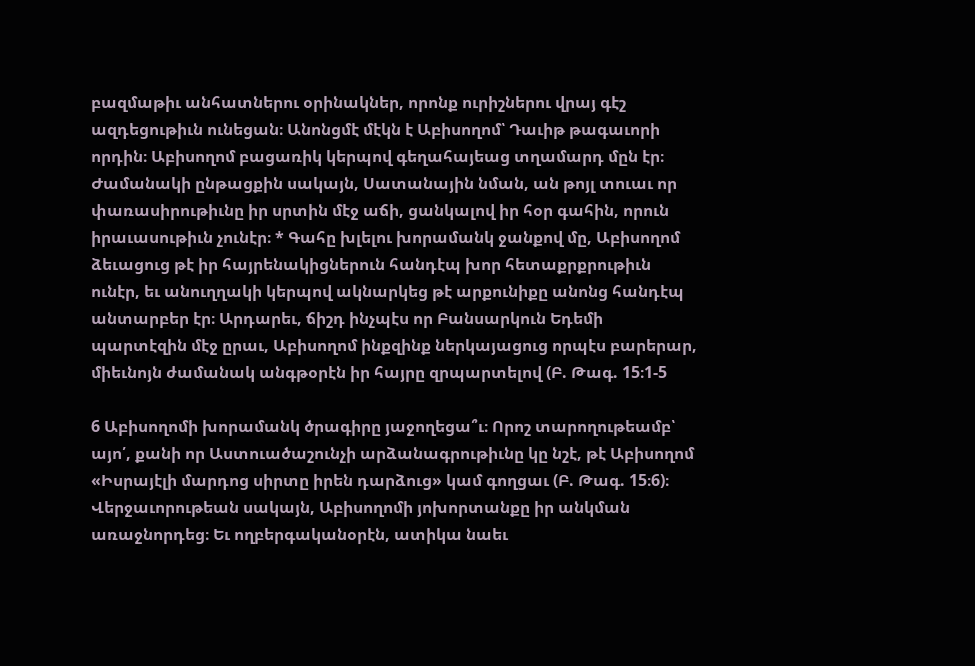բազմաթիւ անհատներու օրինակներ, որոնք ուրիշներու վրայ գէշ ազդեցութիւն ունեցան։ Անոնցմէ մէկն է Աբիսողոմ՝ Դաւիթ թագաւորի որդին։ Աբիսողոմ բացառիկ կերպով գեղահայեաց տղամարդ մըն էր։ Ժամանակի ընթացքին սակայն, Սատանային նման, ան թոյլ տուաւ որ փառասիրութիւնը իր սրտին մէջ աճի, ցանկալով իր հօր գահին, որուն իրաւասութիւն չունէր։ * Գահը խլելու խորամանկ ջանքով մը, Աբիսողոմ ձեւացուց թէ իր հայրենակիցներուն հանդէպ խոր հետաքրքրութիւն ունէր, եւ անուղղակի կերպով ակնարկեց թէ արքունիքը անոնց հանդէպ անտարբեր էր։ Արդարեւ, ճիշդ ինչպէս որ Բանսարկուն Եդեմի պարտէզին մէջ ըրաւ, Աբիսողոմ ինքզինք ներկայացուց որպէս բարերար, միեւնոյն ժամանակ անգթօրէն իր հայրը զրպարտելով (Բ. Թագ. 15։1-5

6 Աբիսողոմի խորամանկ ծրագիրը յաջողեցա՞ւ։ Որոշ տարողութեամբ՝ այո՛, քանի որ Աստուածաշունչի արձանագրութիւնը կը նշէ, թէ Աբիսողոմ «Իսրայէլի մարդոց սիրտը իրեն դարձուց» կամ գողցաւ (Բ. Թագ. 15։6)։ Վերջաւորութեան սակայն, Աբիսողոմի յոխորտանքը իր անկման առաջնորդեց։ Եւ ողբերգականօրէն, ատիկա նաեւ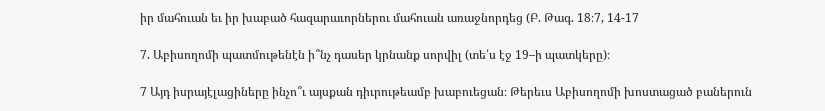իր մահուան եւ իր խաբած հազարաւորներու մահուան առաջնորդեց (Բ. Թագ. 18։7, 14-17

7. Աբիսողոմի պատմութենէն ի՞նչ դասեր կրնանք սորվիլ (տե՛ս էջ 19–ի պատկերը)։

7 Այդ իսրայէլացիները ինչո՞ւ այսքան դիւրութեամբ խաբուեցան։ Թերեւս Աբիսողոմի խոստացած բաներուն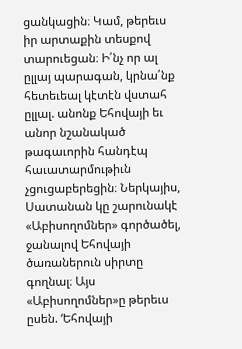ցանկացին։ Կամ, թերեւս իր արտաքին տեսքով տարուեցան։ Ի՛նչ որ ալ ըլլայ պարագան, կրնա՛նք հետեւեալ կէտէն վստահ ըլլալ. անոնք Եհովայի եւ անոր նշանակած թագաւորին հանդէպ հաւատարմութիւն չցուցաբերեցին։ Ներկայիս, Սատանան կը շարունակէ «Աբիսողոմներ» գործածել, ջանալով Եհովայի ծառաներուն սիրտը գողնալ։ Այս «Աբիսողոմներ»ը թերեւս ըսեն. ‘Եհովայի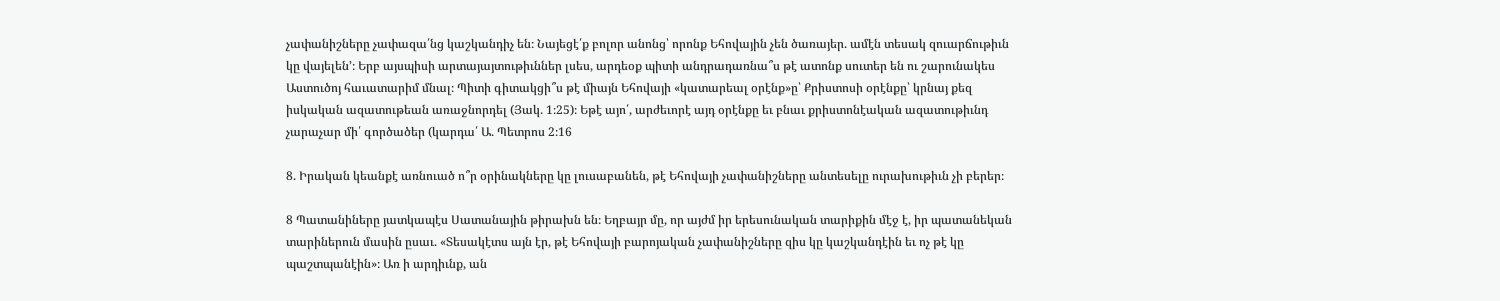չափանիշները չափազա՛նց կաշկանդիչ են։ Նայեցէ՛ք բոլոր անոնց՝ որոնք Եհովային չեն ծառայեր. ամէն տեսակ զուարճութիւն կը վայելեն’։ Երբ այսպիսի արտայայտութիւններ լսես, արդեօք պիտի անդրադառնա՞ս թէ ատոնք սուտեր են ու շարունակես Աստուծոյ հաւատարիմ մնալ։ Պիտի գիտակցի՞ս թէ միայն Եհովայի «կատարեալ օրէնք»ը՝ Քրիստոսի օրէնքը՝ կրնայ քեզ իսկական ազատութեան առաջնորդել (Յակ. 1։25)։ Եթէ այո՛, արժեւորէ այդ օրէնքը եւ բնաւ քրիստոնէական ազատութիւնդ չարաչար մի՛ գործածեր (կարդա՛ Ա. Պետրոս 2։16

8. Իրական կեանքէ առնուած ո՞ր օրինակները կը լուսաբանեն, թէ Եհովայի չափանիշները անտեսելը ուրախութիւն չի բերեր։

8 Պատանիները յատկապէս Սատանային թիրախն են։ Եղբայր մը, որ այժմ իր երեսունական տարիքին մէջ է, իր պատանեկան տարիներուն մասին ըսաւ. «Տեսակէտս այն էր, թէ Եհովայի բարոյական չափանիշները զիս կը կաշկանդէին եւ ոչ թէ կը պաշտպանէին»։ Առ ի արդիւնք, ան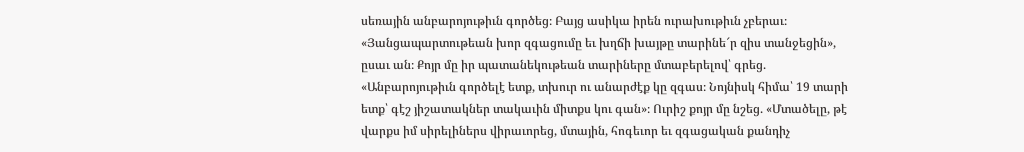սեռային անբարոյութիւն գործեց։ Բայց ասիկա իրեն ուրախութիւն չբերաւ։ «Յանցապարտութեան խոր զգացումը եւ խղճի խայթը տարինե՜ր զիս տանջեցին», ըսաւ ան։ Քոյր մը իր պատանեկութեան տարիները մտաբերելով՝ գրեց. «Անբարոյութիւն գործելէ ետք, տխուր ու անարժէք կը զգաս։ Նոյնիսկ հիմա՝ 19 տարի ետք՝ գէշ յիշատակներ տակաւին միտքս կու գան»։ Ուրիշ քոյր մը նշեց. «Մտածելը, թէ վարքս իմ սիրելիներս վիրաւորեց, մտային, հոգեւոր եւ զգացական քանդիչ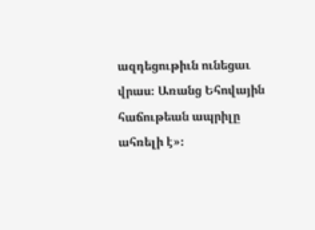ազդեցութիւն ունեցաւ վրաս։ Առանց Եհովային հաճութեան ապրիլը ահռելի է»։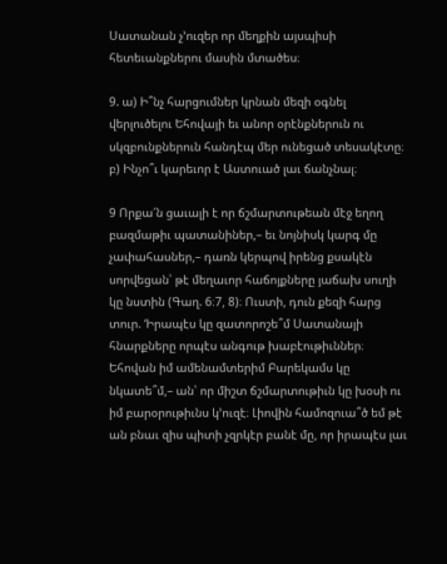Սատանան չ’ուզեր որ մեղքին այսպիսի հետեւանքներու մասին մտածես։

9. ա) Ի՞նչ հարցումներ կրնան մեզի օգնել վերլուծելու Եհովայի եւ անոր օրէնքներուն ու սկզբունքներուն հանդէպ մեր ունեցած տեսակէտը։ բ) Ինչո՞ւ կարեւոր է Աստուած լաւ ճանչնալ։

9 Որքա՜ն ցաւալի է որ ճշմարտութեան մէջ եղող բազմաթիւ պատանիներ,– եւ նոյնիսկ կարգ մը չափահասներ,– դառն կերպով իրենց քսակէն սորվեցան՝ թէ մեղաւոր հաճոյքները յաճախ սուղի կը նստին (Գաղ. 6։7, 8)։ Ուստի, դուն քեզի հարց տուր. ‘Իրապէս կը զատորոշե՞մ Սատանայի հնարքները որպէս անգութ խաբէութիւններ։ Եհովան իմ ամենամտերիմ Բարեկամս կը նկատե՞մ,– ան՝ որ միշտ ճշմարտութիւն կը խօսի ու իմ բարօրութիւնս կ’ուզէ։ Լիովին համոզուա՞ծ եմ թէ ան բնաւ զիս պիտի չզրկէր բանէ մը, որ իրապէս լաւ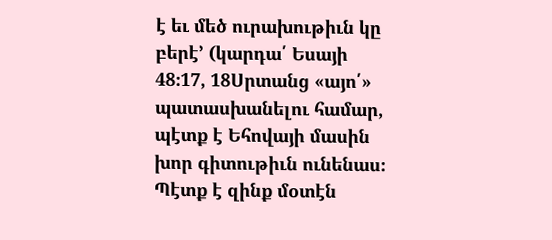է եւ մեծ ուրախութիւն կը բերէ’ (կարդա՛ Եսայի 48։17, 18Սրտանց «այո՛» պատասխանելու համար, պէտք է Եհովայի մասին խոր գիտութիւն ունենաս։ Պէտք է զինք մօտէն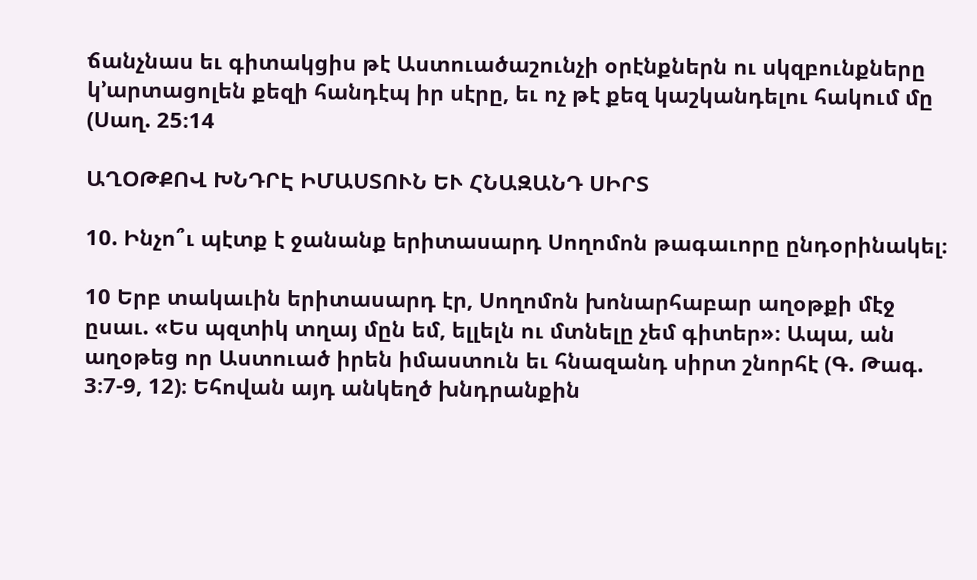ճանչնաս եւ գիտակցիս թէ Աստուածաշունչի օրէնքներն ու սկզբունքները կ’արտացոլեն քեզի հանդէպ իր սէրը, եւ ոչ թէ քեզ կաշկանդելու հակում մը (Սաղ. 25։14

ԱՂՕԹՔՈՎ ԽՆԴՐԷ ԻՄԱՍՏՈՒՆ ԵՒ ՀՆԱԶԱՆԴ ՍԻՐՏ

10. Ինչո՞ւ պէտք է ջանանք երիտասարդ Սողոմոն թագաւորը ընդօրինակել։

10 Երբ տակաւին երիտասարդ էր, Սողոմոն խոնարհաբար աղօթքի մէջ ըսաւ. «Ես պզտիկ տղայ մըն եմ, ելլելն ու մտնելը չեմ գիտեր»։ Ապա, ան աղօթեց որ Աստուած իրեն իմաստուն եւ հնազանդ սիրտ շնորհէ (Գ. Թագ. 3։7-9, 12)։ Եհովան այդ անկեղծ խնդրանքին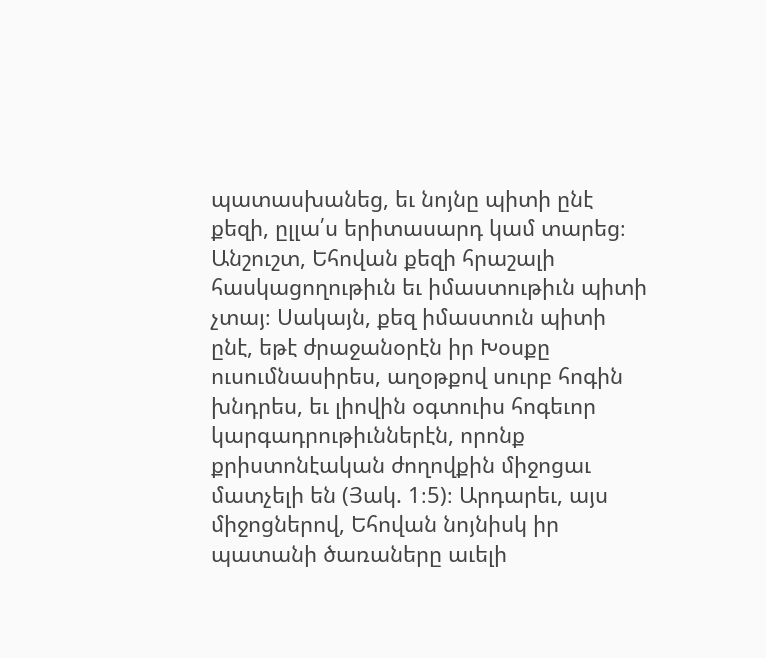պատասխանեց, եւ նոյնը պիտի ընէ քեզի, ըլլա՛ս երիտասարդ կամ տարեց։ Անշուշտ, Եհովան քեզի հրաշալի հասկացողութիւն եւ իմաստութիւն պիտի չտայ։ Սակայն, քեզ իմաստուն պիտի ընէ, եթէ ժրաջանօրէն իր Խօսքը ուսումնասիրես, աղօթքով սուրբ հոգին խնդրես, եւ լիովին օգտուիս հոգեւոր կարգադրութիւններէն, որոնք քրիստոնէական ժողովքին միջոցաւ մատչելի են (Յակ. 1։5)։ Արդարեւ, այս միջոցներով, Եհովան նոյնիսկ իր պատանի ծառաները աւելի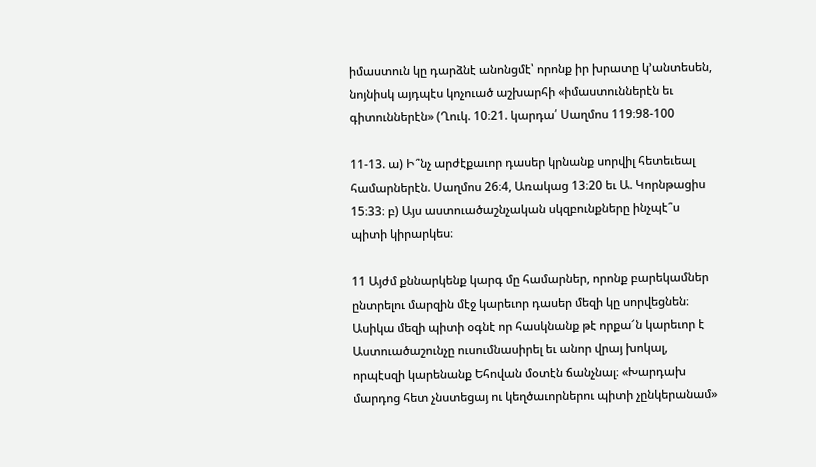իմաստուն կը դարձնէ անոնցմէ՝ որոնք իր խրատը կ’անտեսեն, նոյնիսկ այդպէս կոչուած աշխարհի «իմաստուններէն եւ գիտուններէն» (Ղուկ. 10։21. կարդա՛ Սաղմոս 119։98-100

11-13. ա) Ի՞նչ արժէքաւոր դասեր կրնանք սորվիլ հետեւեալ համարներէն. Սաղմոս 26։4, Առակաց 13։20 եւ Ա. Կորնթացիս 15։33։ բ) Այս աստուածաշնչական սկզբունքները ինչպէ՞ս պիտի կիրարկես։

11 Այժմ քննարկենք կարգ մը համարներ, որոնք բարեկամներ ընտրելու մարզին մէջ կարեւոր դասեր մեզի կը սորվեցնեն։ Ասիկա մեզի պիտի օգնէ որ հասկնանք թէ որքա՜ն կարեւոր է Աստուածաշունչը ուսումնասիրել եւ անոր վրայ խոկալ, որպէսզի կարենանք Եհովան մօտէն ճանչնալ։ «Խարդախ մարդոց հետ չնստեցայ ու կեղծաւորներու պիտի չընկերանամ»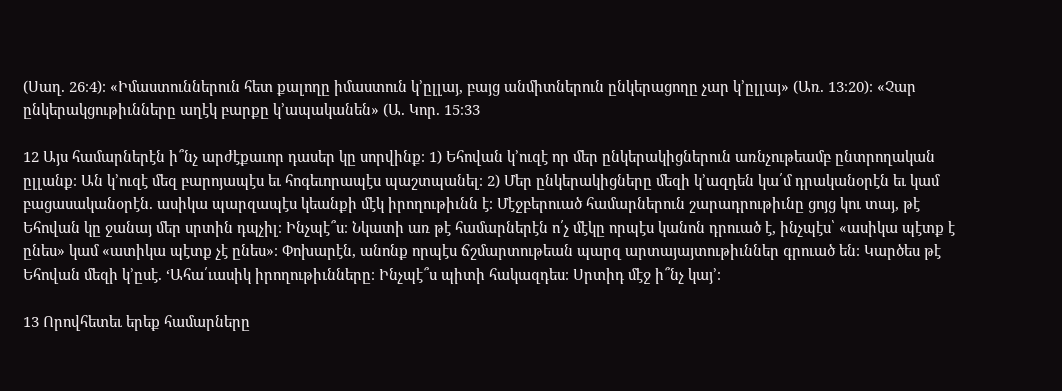(Սաղ. 26։4)։ «Իմաստուններուն հետ քալողը իմաստուն կ’ըլլայ, բայց անմիտներուն ընկերացողը չար կ’ըլլայ» (Առ. 13։20)։ «Չար ընկերակցութիւնները աղէկ բարքը կ’ապականեն» (Ա. Կոր. 15։33

12 Այս համարներէն ի՞նչ արժէքաւոր դասեր կը սորվինք։ 1) Եհովան կ’ուզէ որ մեր ընկերակիցներուն առնչութեամբ ընտրողական ըլլանք։ Ան կ’ուզէ մեզ բարոյապէս եւ հոգեւորապէս պաշտպանել։ 2) Մեր ընկերակիցները մեզի կ’ազդեն կա՛մ դրականօրէն եւ կամ բացասականօրէն. ասիկա պարզապէս կեանքի մէկ իրողութիւնն է։ Մէջբերուած համարներուն շարադրութիւնը ցոյց կու տայ, թէ Եհովան կը ջանայ մեր սրտին դպչիլ։ Ինչպէ՞ս։ Նկատի առ թէ համարներէն ո՛չ մէկը որպէս կանոն դրուած է, ինչպէս՝ «ասիկա պէտք է ընես» կամ «ատիկա պէտք չէ ընես»։ Փոխարէն, անոնք որպէս ճշմարտութեան պարզ արտայայտութիւններ գրուած են։ Կարծես թէ Եհովան մեզի կ’ըսէ. ‘Ահա՛ւասիկ իրողութիւնները։ Ինչպէ՞ս պիտի հակազդես։ Սրտիդ մէջ ի՞նչ կայ’։

13 Որովհետեւ երեք համարները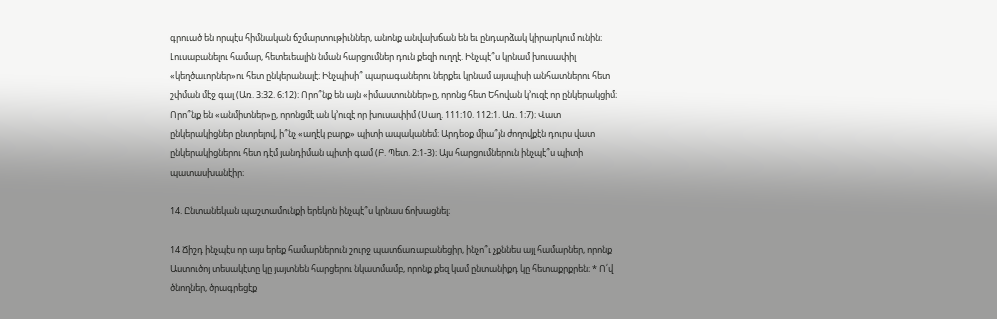գրուած են որպէս հիմնական ճշմարտութիւններ, անոնք անվախճան են եւ ընդարձակ կիրարկում ունին։ Լուսաբանելու համար, հետեւեալին նման հարցումներ դուն քեզի ուղղէ. Ինչպէ՞ս կրնամ խուսափիլ «կեղծաւորներ»ու հետ ընկերանալէ։ Ինչպիսի՞ պարագաներու ներքեւ կրնամ այսպիսի անհատներու հետ շփման մէջ գալ (Առ. 3։32. 6։12)։ Որո՞նք են այն «իմաստուններ»ը, որոնց հետ Եհովան կ’ուզէ որ ընկերակցիմ։ Որո՞նք են «անմիտներ»ը, որոնցմէ ան կ’ուզէ որ խուսափիմ (Սաղ. 111։10. 112։1. Առ. 1։7)։ Վատ ընկերակիցներ ընտրելով, ի՞նչ «աղէկ բարք» պիտի ապականեմ։ Արդեօք միա՞յն ժողովքէն դուրս վատ ընկերակիցներու հետ դէմ յանդիման պիտի գամ (Բ. Պետ. 2։1-3)։ Այս հարցումներուն ինչպէ՞ս պիտի պատասխանէիր։

14. Ընտանեկան պաշտամունքի երեկոն ինչպէ՞ս կրնաս ճոխացնել։

14 Ճիշդ ինչպէս որ այս երեք համարներուն շուրջ պատճառաբանեցիր, ինչո՞ւ չքննես այլ համարներ, որոնք Աստուծոյ տեսակէտը կը յայտնեն հարցերու նկատմամբ, որոնք քեզ կամ ընտանիքդ կը հետաքրքրեն։ * Ո՛վ ծնողներ, ծրագրեցէք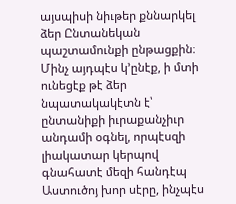այսպիսի նիւթեր քննարկել ձեր Ընտանեկան պաշտամունքի ընթացքին։ Մինչ այդպէս կ’ընէք, ի մտի ունեցէք թէ ձեր նպատակակէտն է՝ ընտանիքի իւրաքանչիւր անդամի օգնել, որպէսզի լիակատար կերպով գնահատէ մեզի հանդէպ Աստուծոյ խոր սէրը, ինչպէս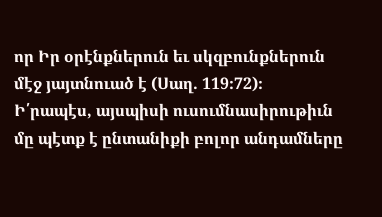որ Իր օրէնքներուն եւ սկզբունքներուն մէջ յայտնուած է (Սաղ. 119։72)։ Ի՛րապէս, այսպիսի ուսումնասիրութիւն մը պէտք է ընտանիքի բոլոր անդամները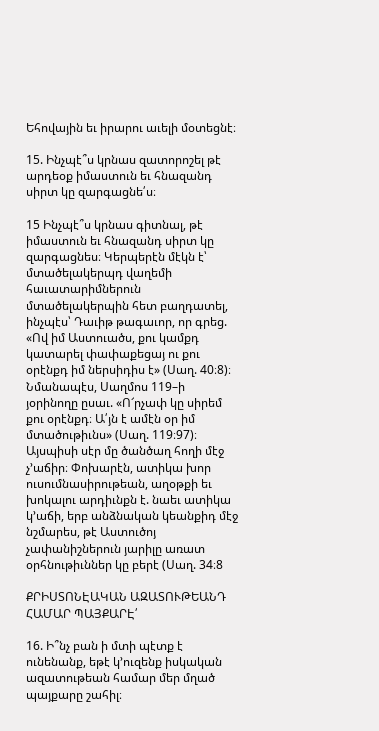Եհովային եւ իրարու աւելի մօտեցնէ։

15. Ինչպէ՞ս կրնաս զատորոշել թէ արդեօք իմաստուն եւ հնազանդ սիրտ կը զարգացնե՛ս։

15 Ինչպէ՞ս կրնաս գիտնալ, թէ իմաստուն եւ հնազանդ սիրտ կը զարգացնես։ Կերպերէն մէկն է՝ մտածելակերպդ վաղեմի հաւատարիմներուն մտածելակերպին հետ բաղդատել, ինչպէս՝ Դաւիթ թագաւոր, որ գրեց. «Ով իմ Աստուածս, քու կամքդ կատարել փափաքեցայ ու քու օրէնքդ իմ ներսիդիս է» (Սաղ. 40։8)։ Նմանապէս, Սաղմոս 119–ի յօրինողը ըսաւ. «Ո՜րչափ կը սիրեմ քու օրէնքդ։ Ա՛յն է ամէն օր իմ մտածութիւնս» (Սաղ. 119։97)։ Այսպիսի սէր մը ծանծաղ հողի մէջ չ’աճիր։ Փոխարէն, ատիկա խոր ուսումնասիրութեան, աղօթքի եւ խոկալու արդիւնքն է. նաեւ ատիկա կ’աճի, երբ անձնական կեանքիդ մէջ նշմարես, թէ Աստուծոյ չափանիշներուն յարիլը առատ օրհնութիւններ կը բերէ (Սաղ. 34։8

ՔՐԻՍՏՈՆԷԱԿԱՆ ԱԶԱՏՈՒԹԵԱՆԴ ՀԱՄԱՐ ՊԱՅՔԱՐԷ՛

16. Ի՞նչ բան ի մտի պէտք է ունենանք, եթէ կ’ուզենք իսկական ազատութեան համար մեր մղած պայքարը շահիլ։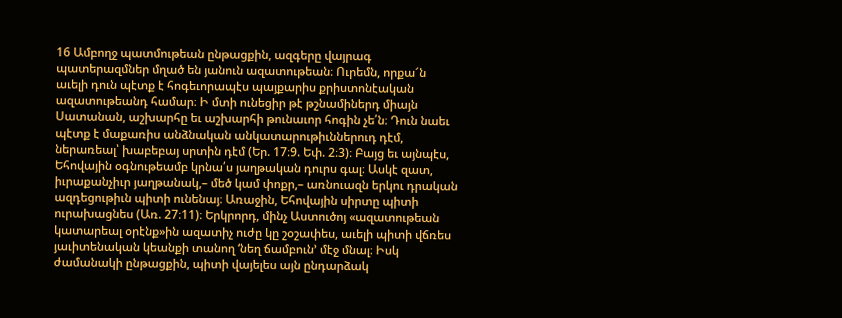16 Ամբողջ պատմութեան ընթացքին, ազգերը վայրագ պատերազմներ մղած են յանուն ազատութեան։ Ուրեմն, որքա՜ն աւելի դուն պէտք է հոգեւորապէս պայքարիս քրիստոնէական ազատութեանդ համար։ Ի մտի ունեցիր թէ թշնամիներդ միայն Սատանան, աշխարհը եւ աշխարհի թունաւոր հոգին չե՛ն։ Դուն նաեւ պէտք է մաքառիս անձնական անկատարութիւններուդ դէմ, ներառեալ՝ խաբեբայ սրտին դէմ (Եր. 17։9. Եփ. 2։3)։ Բայց եւ այնպէս, Եհովային օգնութեամբ կրնա՛ս յաղթական դուրս գալ։ Ասկէ զատ, իւրաքանչիւր յաղթանակ,– մեծ կամ փոքր,– առնուազն երկու դրական ազդեցութիւն պիտի ունենայ։ Առաջին, Եհովային սիրտը պիտի ուրախացնես (Առ. 27։11)։ Երկրորդ, մինչ Աստուծոյ «ազատութեան կատարեալ օրէնք»ին ազատիչ ուժը կը շօշափես, աւելի պիտի վճռես յաւիտենական կեանքի տանող ‘նեղ ճամբուն’ մէջ մնալ։ Իսկ ժամանակի ընթացքին, պիտի վայելես այն ընդարձակ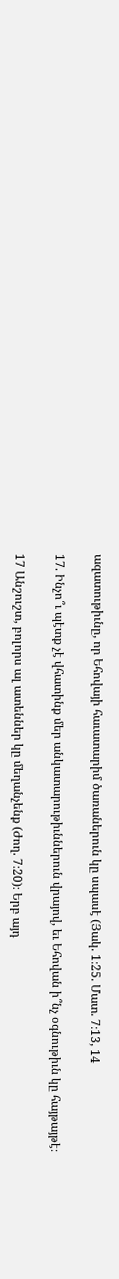ազատութիւնը, որ Եհովայի հաւատարիմ ծառաներուն կը սպասէ (Յակ. 1։25. Մատ. 7։13, 14

17. Ինչո՞ւ պէտք չէ վհատինք մեր անկատարութիւններուն վրայով, եւ Եհովան ի՞նչ օգնութիւն կը հայթայթէ։

17 Անշուշտ, բոլորս ալ ատեններ կը մեղանչենք (Ժող. 7։20)։ Երբ այդ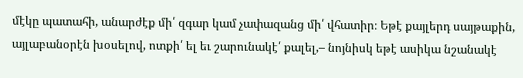մէկը պատահի, անարժէք մի՛ զգար կամ չափազանց մի՛ վհատիր։ Եթէ քայլերդ սայթաքին, այլաբանօրէն խօսելով, ոտքի՛ ել եւ շարունակէ՛ քալել,– նոյնիսկ եթէ ասիկա նշանակէ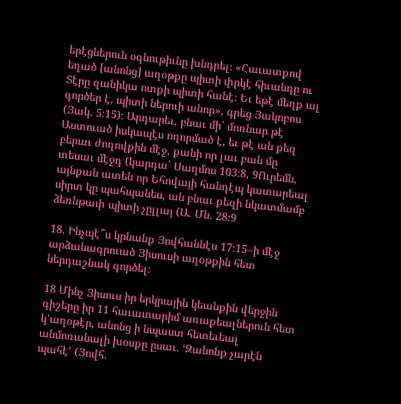երէցներուն օգնութիւնը խնդրել։ «Հաւատքով եղած [անոնց] աղօթքը պիտի փրկէ հիւանդը ու Տէրը զանիկա ոտքի պիտի հանէ։ Եւ եթէ մեղք ալ գործեր է, պիտի ներուի անոր», գրեց Յակոբոս (Յակ. 5։15)։ Արդարեւ, բնաւ մի՛ մոռնար թէ Աստուած իսկապէս ողորմած է, եւ թէ ան քեզ բերաւ ժողովքին մէջ, քանի որ լաւ բան մը տեսաւ մէջդ (կարդա՛ Սաղմոս 103։8, 9Ուրեմն, այնքան ատեն որ Եհովայի հանդէպ կատարեալ սիրտ կը պահպանես, ան բնաւ քեզի նկատմամբ ձեռնթափ պիտի չըլլայ (Ա. Մն. 28։9

18. Ինչպէ՞ս կրնանք Յովհաննէս 17։15–ի մէջ արձանագրուած Յիսուսի աղօթքին հետ ներդաշնակ գործել։

18 Մինչ Յիսուս իր երկրային կեանքին վերջին գիշերը իր 11 հաւատարիմ առաքեալներուն հետ կ’աղօթէր, անոնց ի նպաստ հետեւեալ անմոռանալի խօսքը ըսաւ. ‘Զանոնք չարէն պահէ’ (Յովհ.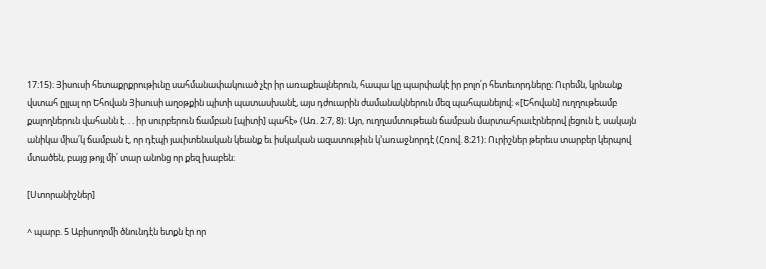17։15)։ Յիսուսի հետաքրքրութիւնը սահմանափակուած չէր իր առաքեալներուն, հապա կը պարփակէ իր բոլո՛ր հետեւորդները։ Ուրեմն, կրնանք վստահ ըլլալ որ Եհովան Յիսուսի աղօթքին պիտի պատասխանէ, այս դժուարին ժամանակներուն մեզ պահպանելով։ «[Եհովան] ուղղութեամբ քալողներուն վահանն է. . . իր սուրբերուն ճամբան [պիտի] պահէ» (Առ. 2։7, 8)։ Այո, ուղղամտութեան ճամբան մարտահրաւէրներով լեցուն է, սակայն անիկա միա՛կ ճամբան է, որ դէպի յաւիտենական կեանք եւ իսկական ազատութիւն կ’առաջնորդէ (Հռով. 8։21)։ Ուրիշներ թերեւս տարբեր կերպով մտածեն, բայց թոյլ մի՛ տար անոնց որ քեզ խաբեն։

[Ստորանիշներ]

^ պարբ. 5 Աբիսողոմի ծնունդէն ետքն էր որ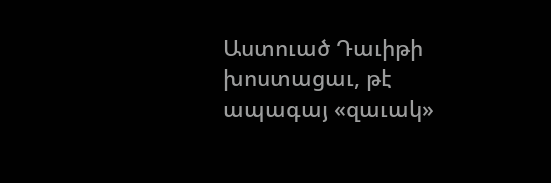Աստուած Դաւիթի խոստացաւ, թէ ապագայ «զաւակ»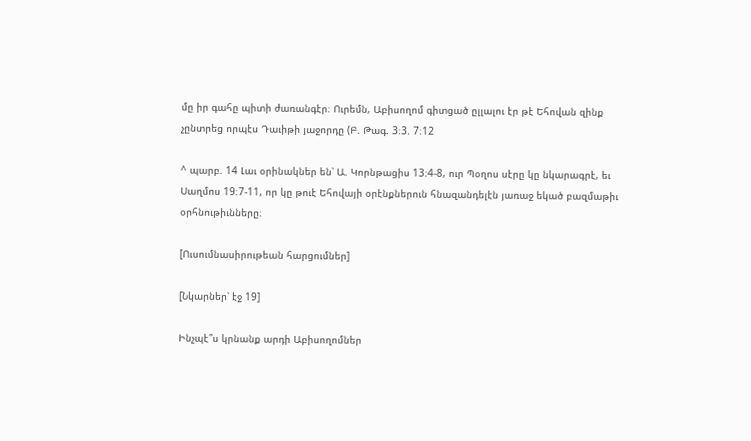մը իր գահը պիտի ժառանգէր։ Ուրեմն, Աբիսողոմ գիտցած ըլլալու էր թէ Եհովան զինք չընտրեց որպէս Դաւիթի յաջորդը (Բ. Թագ. 3։3. 7։12

^ պարբ. 14 Լաւ օրինակներ են՝ Ա. Կորնթացիս 13։4-8, ուր Պօղոս սէրը կը նկարագրէ, եւ Սաղմոս 19։7-11, որ կը թուէ Եհովայի օրէնքներուն հնազանդելէն յառաջ եկած բազմաթիւ օրհնութիւնները։

[Ուսումնասիրութեան հարցումներ]

[Նկարներ՝ էջ 19]

Ինչպէ՞ս կրնանք արդի Աբիսողոմներ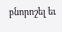բնորոշել եւ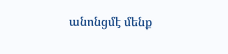անոնցմէ մենք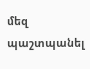մեզ պաշտպանել